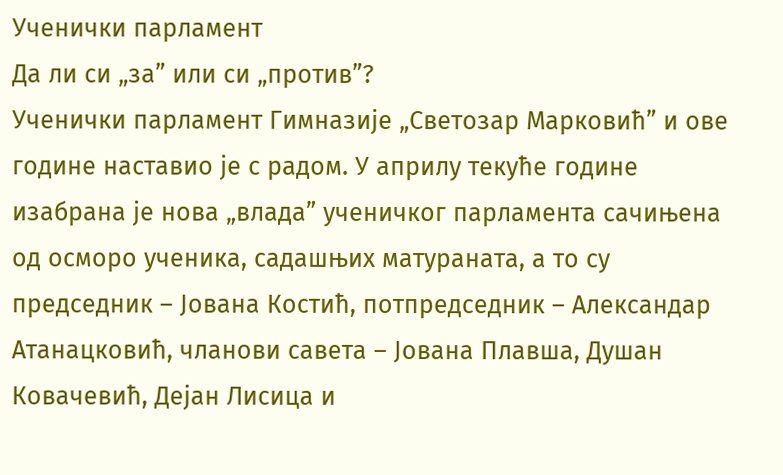Ученички парламент
Да ли си „за” или си „против”?
Ученички парламент Гимназије „Светозар Марковић” и ове године наставио је с радом. У априлу текуће године изабрана је нова „влада” ученичког парламента сачињена од осморо ученика, садашњих матураната, а то су председник – Јована Костић, потпредседник – Александар Атанацковић, чланови савета – Јована Плавша, Душан Ковачевић, Дејан Лисица и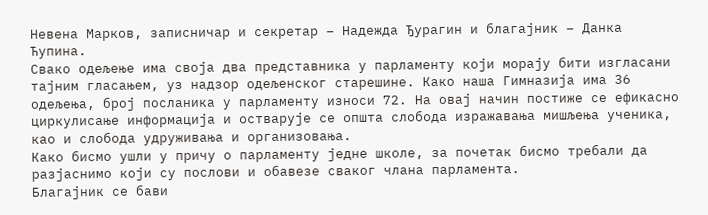Невена Марков, записничар и секретар – Надежда Ђурагин и благајник – Данка Ћупина.
Свако одељење има своја два представника у парламенту који морају бити изгласани тајним гласањем, уз надзор одељенског старешине. Како наша Гимназија има 36 одељења, број посланика у парламенту износи 72. На овај начин постиже се ефикасно циркулисање информација и остварује се општа слобода изражавања мишљења ученика, као и слобода удруживања и организовања.
Како бисмо ушли у причу о парламенту једне школе, за почетак бисмо требали да разјаснимо који су послови и обавезе сваког члана парламента.
Благајник се бави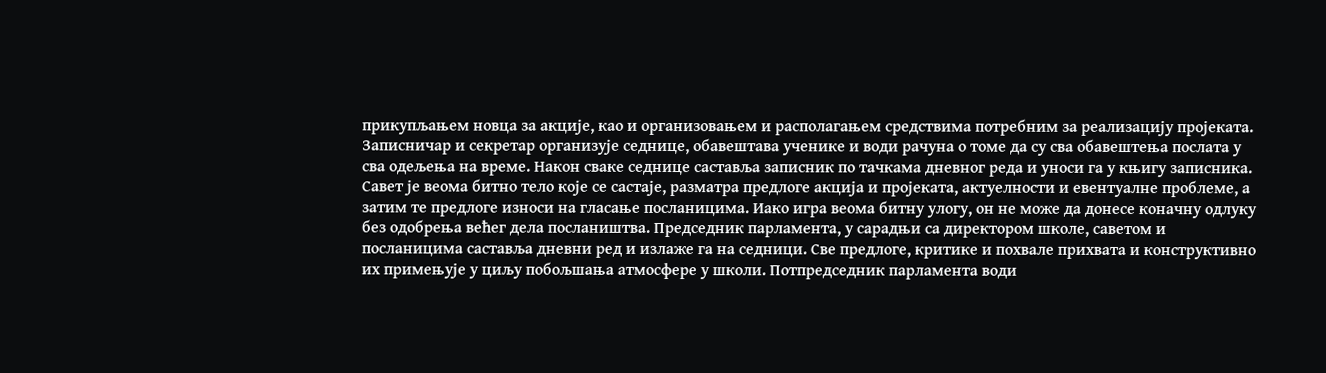прикупљањем новца за акције, као и организовањем и располагањем средствима потребним за реализацију пројеката. Записничар и секретар организује седнице, обавештава ученике и води рачуна о томе да су сва обавештења послата у сва одељења на време. Након сваке седнице саставља записник по тачкама дневног реда и уноси га у књигу записника.
Савет је веома битно тело које се састаје, разматра предлоге акција и пројеката, актуелности и евентуалне проблеме, а затим те предлоге износи на гласање посланицима. Иако игра веома битну улогу, он не може да донесе коначну одлуку без одобрења већег дела послаништва. Председник парламента, у сарадњи са директором школе, саветом и посланицима саставља дневни ред и излаже га на седници. Све предлоге, критике и похвале прихвата и конструктивно их примењује у циљу побољшања атмосфере у школи. Потпредседник парламента води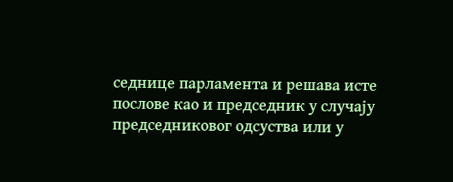седнице парламента и решава исте послове као и председник у случају председниковог одсуства или у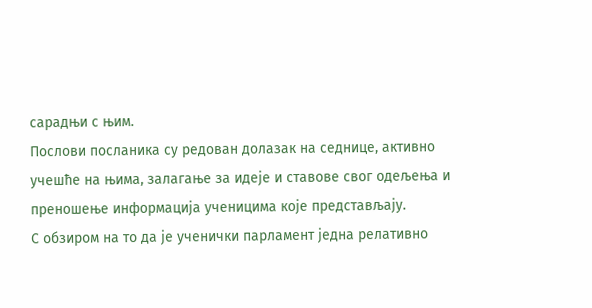сарадњи с њим.
Послови посланика су редован долазак на седнице, активно учешће на њима, залагање за идеје и ставове свог одељења и преношење информација ученицима које представљају.
С обзиром на то да је ученички парламент једна релативно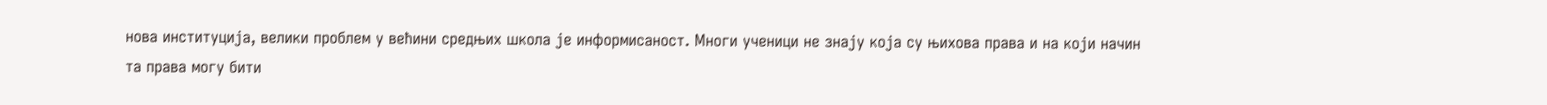нова институција, велики проблем у већини средњих школа је информисаност. Многи ученици не знају која су њихова права и на који начин та права могу бити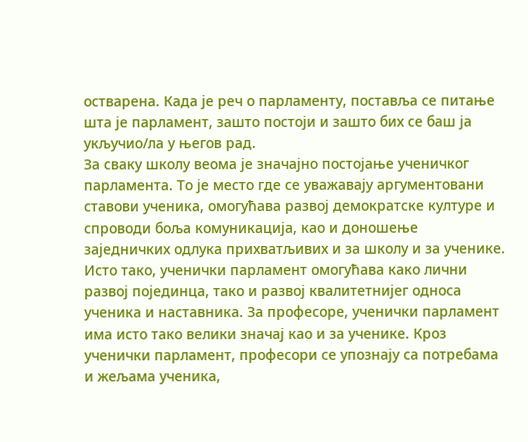остварена. Када је реч о парламенту, поставља се питање шта је парламент, зашто постоји и зашто бих се баш ја укључио/ла у његов рад.
За сваку школу веома је значајно постојање ученичког парламента. То је место где се уважавају аргументовани ставови ученика, омогућава развој демократске културе и спроводи боља комуникација, као и доношење заједничких одлука прихватљивих и за школу и за ученике. Исто тако, ученички парламент омогућава како лични развој појединца, тако и развој квалитетнијег односа ученика и наставника. За професоре, ученички парламент има исто тако велики значај као и за ученике. Кроз ученички парламент, професори се упознају са потребама и жељама ученика,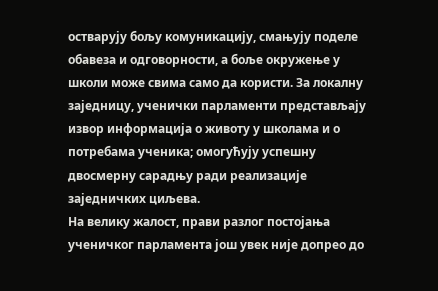остварују бољу комуникацију, смањују поделе обавеза и одговорности, а боље окружење у школи може свима само да користи. За локалну заједницу, ученички парламенти представљају извор информација о животу у школама и о потребама ученика; омогућују успешну двосмерну сарадњу ради реализације заједничких циљева.
На велику жалост, прави разлог постојања ученичког парламента још увек није допрео до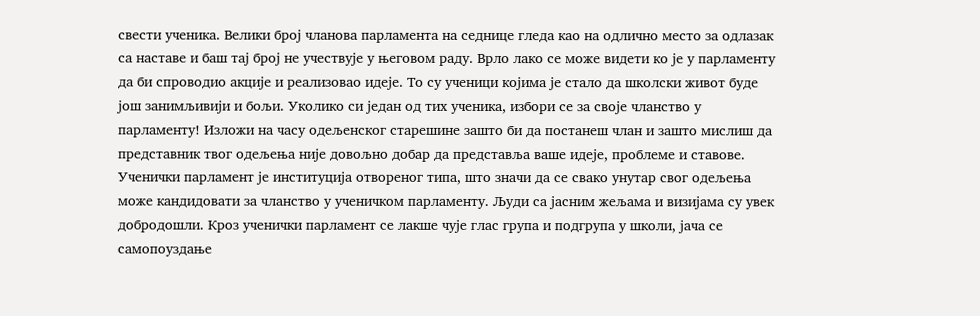свести ученика. Велики број чланова парламента на седнице гледа као на одлично место за одлазак са наставе и баш тај број не учествује у његовом раду. Врло лако се може видети ко је у парламенту да би спроводио акције и реализовао идеје. То су ученици којима је стало да школски живот буде још занимљивији и бољи. Уколико си један од тих ученика, избори се за своје чланство у парламенту! Изложи на часу одељенског старешине зашто би да постанеш члан и зашто мислиш да представник твог одељења није довољно добар да представља ваше идеје, проблеме и ставове. Ученички парламент је институција отвореног типа, што значи да се свако унутар свог одељења може кандидовати за чланство у ученичком парламенту. Људи са јасним жељама и визијама су увек добродошли. Кроз ученички парламент се лакше чује глас група и подгрупа у школи, јача се самопоуздање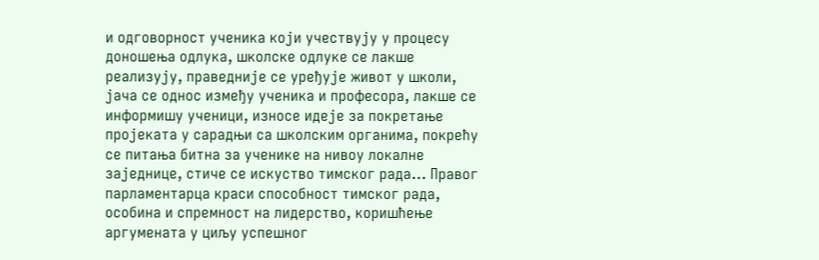и одговорност ученика који учествују у процесу доношења одлука, школске одлуке се лакше реализују, праведније се уређује живот у школи, јача се однос између ученика и професора, лакше се информишу ученици, износе идеје за покретање пројеката у сарадњи са школским органима, покрећу се питања битна за ученике на нивоу локалне заједнице, стиче се искуство тимског рада... Правог парламентарца краси способност тимског рада, особина и спремност на лидерство, коришћење аргумената у циљу успешног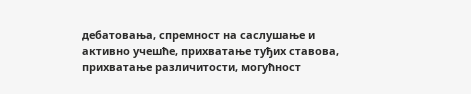дебатовања, спремност на саслушање и активно учешће, прихватање туђих ставова, прихватање различитости, могућност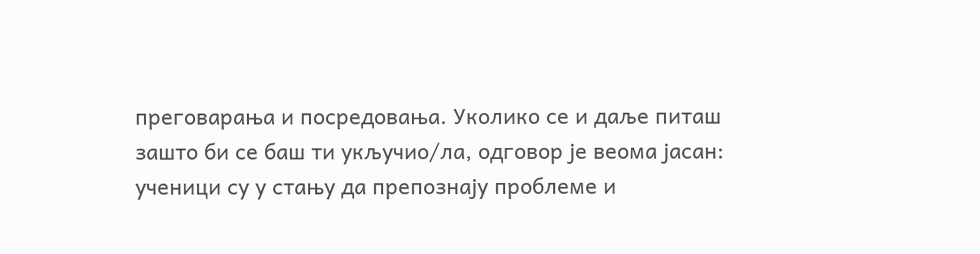преговарања и посредовања. Уколико се и даље питаш зашто би се баш ти укључио/ла, одговор је веома јасан: ученици су у стању да препознају проблеме и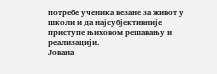потребе ученика везане за живот у школи и да најсубјективније приступе њиховом решавању и реализацији.
Јована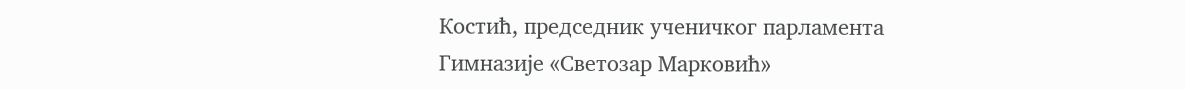Костић, председник ученичког парламента Гимназије «Светозар Марковић»